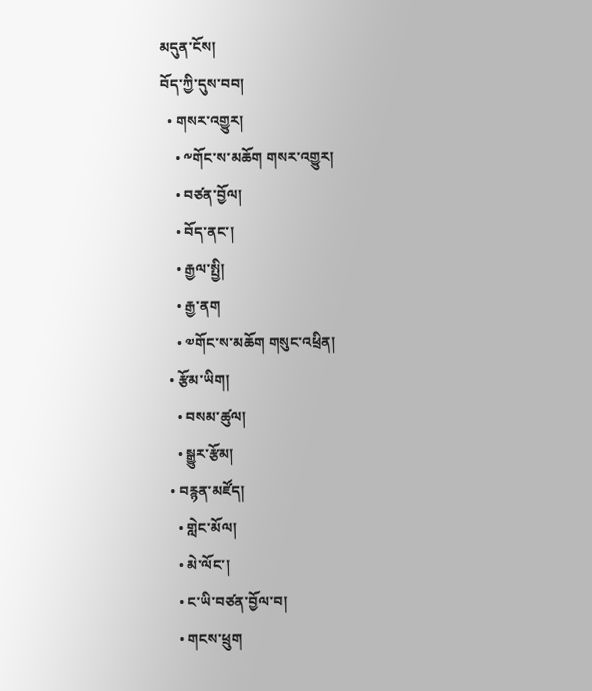མདུན་ངོས།
བོད་ཀྱི་དུས་བབ།
  • གསར་འགྱུར།
    • ༸གོང་ས་མཆོག གསར་འགྱུར།
    • བཙན་བྱོལ།
    • བོད་ནང་།
    • རྒྱལ་སྤྱི།
    • རྒྱ་ནག
    • ༧གོང་ས་མཆོག གསུང་འཕྲིན།
  • རྩོམ་ཡིག།
    • བསམ་ཚུལ།
    • སྒྱུར་རྩོམ།
  • བརྙན་མཛོད།
    • གླེང་མོལ།
    • མེ་ལོང་།
    • ང་ཡི་བཙན་བྱོལ་བ།
    • གངས་ཕྲུག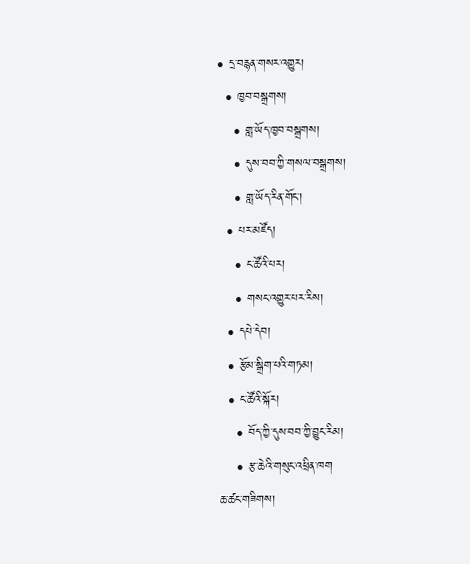• དྲ་བརྙན་གསར་འགྱུར།
  • ཁྱབ་བསྒྲགས།
    • གླ་ཡོད་ཁྱབ་བསྒྲགས།
    • དུས་བབ་ཀྱི་གསལ་བསྒྲགས།
    • གླ་ཡོད་རིན་གོང་།
  • པར་མཛོད།
    • ང་ཚོའི་པར།
    • གསང་འགྱུར་པར་རིས།
  • དཔེ་དེབ།
  • རྩོམ་སྒྲིག་པའི་གཏམ།
  • ང་ཚོའི་སྐོར།
    • བོད་ཀྱི་དུས་བབ་ཀྱི་བྱུང་རིམ།
    • རྩ་ཆེའི་གསུང་འཕྲིན་ཁག
ཆ་ཚང་གཟིགས།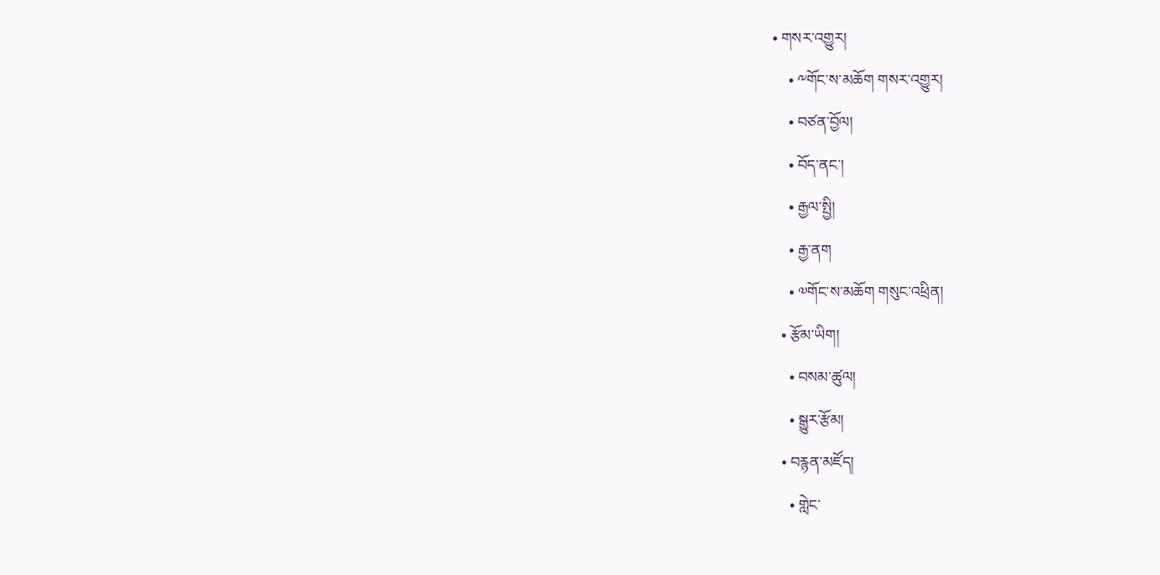• གསར་འགྱུར།
    • ༸གོང་ས་མཆོག གསར་འགྱུར།
    • བཙན་བྱོལ།
    • བོད་ནང་།
    • རྒྱལ་སྤྱི།
    • རྒྱ་ནག
    • ༧གོང་ས་མཆོག གསུང་འཕྲིན།
  • རྩོམ་ཡིག།
    • བསམ་ཚུལ།
    • སྒྱུར་རྩོམ།
  • བརྙན་མཛོད།
    • གླེང་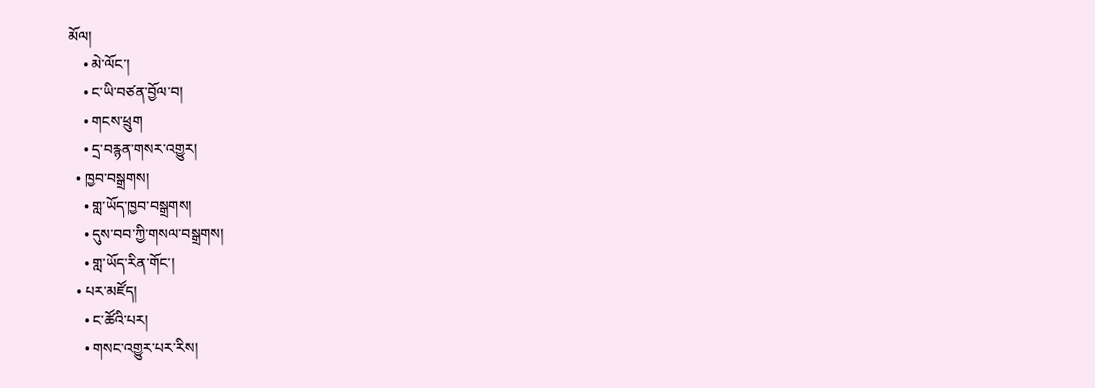མོལ།
    • མེ་ལོང་།
    • ང་ཡི་བཙན་བྱོལ་བ།
    • གངས་ཕྲུག
    • དྲ་བརྙན་གསར་འགྱུར།
  • ཁྱབ་བསྒྲགས།
    • གླ་ཡོད་ཁྱབ་བསྒྲགས།
    • དུས་བབ་ཀྱི་གསལ་བསྒྲགས།
    • གླ་ཡོད་རིན་གོང་།
  • པར་མཛོད།
    • ང་ཚོའི་པར།
    • གསང་འགྱུར་པར་རིས།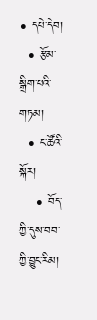• དཔེ་དེབ།
  • རྩོམ་སྒྲིག་པའི་གཏམ།
  • ང་ཚོའི་སྐོར།
    • བོད་ཀྱི་དུས་བབ་ཀྱི་བྱུང་རིམ།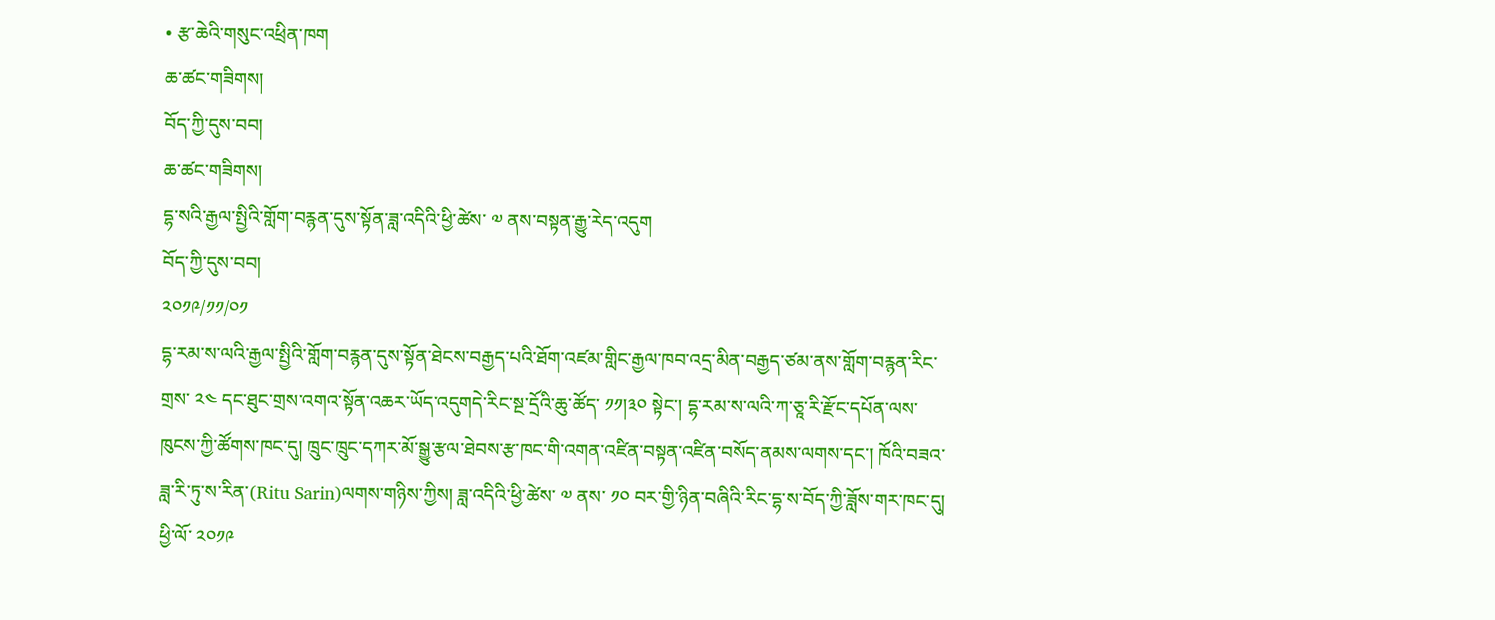• རྩ་ཆེའི་གསུང་འཕྲིན་ཁག
ཆ་ཚང་གཟིགས།
བོད་ཀྱི་དུས་བབ།
ཆ་ཚང་གཟིགས།
དྷ་སའི་རྒྱལ་སྤྱིའི་གློག་བརྙན་དུས་སྟོན་ཟླ་འདིའི་ཕྱི་ཚེས་ ༧ ནས་བསྟན་རྒྱུ་རེད་འདུག
བོད་ཀྱི་དུས་བབ།
༢༠༡༩/༡༡/༠༡
དྷ་རམ་ས་ལའི་རྒྱལ་སྤྱིའི་གློག་བརྙན་དུས་སྟོན་ཐེངས་བརྒྱད་པའི་ཐོག་འཛམ་གླིང་རྒྱལ་ཁབ་འདྲ་མིན་བརྒྱད་ཙམ་ནས་གློག་བརྙན་རིང་གྲས་ ༢༤ དང་ཐུང་གྲས་འགའ་སྟོན་འཆར་ཡོད་འདུགདེ་རིང་སྔ་དྲོའི་ཆུ་ཚོད་ ༡༡།༣༠ སྟེང་། དྷ་རམ་ས་ལའི་ཀ་ཅཱ་རི་རྫོང་དཔོན་ལས་ཁུངས་ཀྱི་ཚོགས་ཁང་དུ། ཁྲུང་ཁྲུང་དཀར་མོ་སྒྱུ་རྩལ་ཐེབས་རྩ་ཁང་གི་འགན་འཛིན་བསྟན་འཛིན་བསོད་ནམས་ལགས་དང་། ཁོའི་བཟའ་ཟླ་རི་ཏུ་ས་རིན་(Ritu Sarin)ལགས་གཉིས་ཀྱིས། ཟླ་འདིའི་ཕྱི་ཚེས་ ༧ ནས་ ༡༠ བར་གྱི་ཉིན་བཞིའི་རིང་དྷ་ས་བོད་ཀྱི་ཟློས་གར་ཁང་དུ། ཕྱི་ལོ་ ༢༠༡༩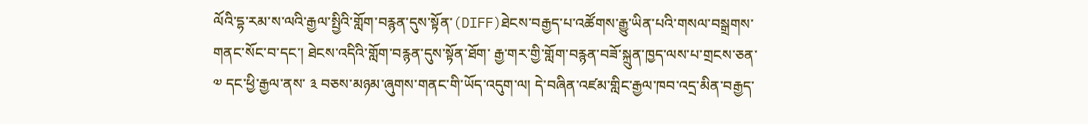ལོའི་དྷ་རམ་ས་ལའི་རྒྱལ་སྤྱིའི་གློག་བརྙན་དུས་སྟོན་(DIFF)ཐེངས་བརྒྱད་པ་འཚོགས་རྒྱུ་ཡིན་པའི་གསལ་བསྒྲགས་གནང་སོང་བ་དང་། ཐེངས་འདིའི་གློག་བརྙན་དུས་སྟོན་ཐོག་ རྒྱ་གར་གྱི་གློག་བརྙན་བཟོ་སྐྲུན་ཁྱད་ལས་པ་གྲངས་ཅན་ ༧ དང་ཕྱི་རྒྱལ་ནས་ ༣ བཅས་མཉམ་ཞུགས་གནང་གི་ཡོད་འདུག་ལ། དེ་བཞིན་འཛམ་གླིང་རྒྱལ་ཁབ་འདྲ་མིན་བརྒྱད་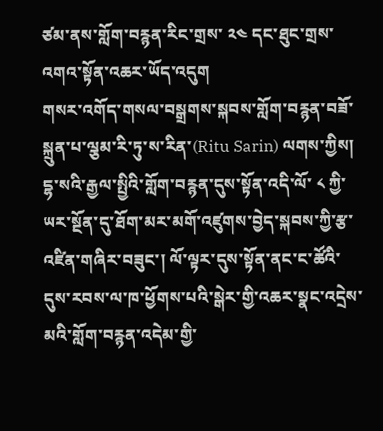ཙམ་ནས་གློག་བརྙན་རིང་གྲས་ ༢༤ དང་ཐུང་གྲས་འགའ་སྟོན་འཆར་ཡོད་འདུག
གསར་འགོད་གསལ་བསྒྲགས་སྐབས་གློག་བརྙན་བཟོ་སྐྲུན་པ་ལྕམ་རི་ཏུ་ས་རིན་(Ritu Sarin) ལགས་ཀྱིས། དྷ་སའི་རྒྱལ་སྤྱིའི་གློག་བརྙན་དུས་སྟོན་འདི་ལོ་ ༨ ཀྱི་ཡར་སྔོན་དུ་ཐོག་མར་མགོ་འཛུགས་བྱེད་སྐབས་ཀྱི་རྩ་འཛིན་གཞིར་བཟུང་། ལོ་ལྟར་དུས་སྟོན་ནང་ང་ཚོའི་དུས་རབས་ལ་ཁ་ཕྱོགས་པའི་སྒེར་གྱི་འཆར་སྣང་འདྲེས་མའི་གློག་བརྙན་འདེམ་གྱི་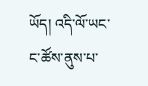ཡོད། འདི་ལོ་ཡང་ང་ཚོས་ནུས་པ་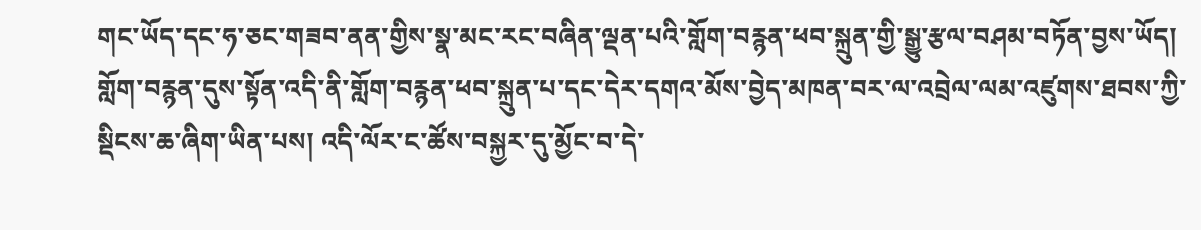གང་ཡོད་དང་ཧ་ཅང་གཟབ་ནན་གྱིས་སྣ་མང་རང་བཞིན་ལྡན་པའི་གློག་བརྙན་ཕབ་སྐྲུན་གྱི་སྒྱུ་རྩལ་བཤམ་བཏོན་བྱས་ཡོད། གློག་བརྙན་དུས་སྟོན་འདི་ནི་གློག་བརྙན་ཕབ་སྐྲུན་པ་དང་དེར་དགའ་མོས་བྱེད་མཁན་བར་ལ་འབྲེལ་ལམ་འཛུགས་ཐབས་ཀྱི་སྡིངས་ཆ་ཞིག་ཡིན་པས། འདི་ལོར་ང་ཚོས་བསྐྱར་དུ་མྱོང་བ་དེ་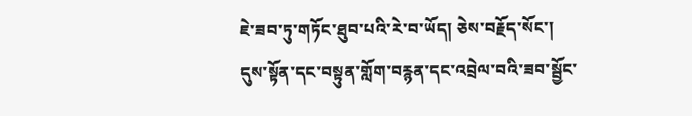ཇེ་ཟབ་ཏུ་གཏོང་ཐུབ་པའི་རེ་བ་ཡོད། ཅེས་བརྗོད་སོང་།
དུས་སྟོན་དང་བསྟུན་གློག་བརྙན་དང་འབྲེལ་བའི་ཟབ་སྦྱོང་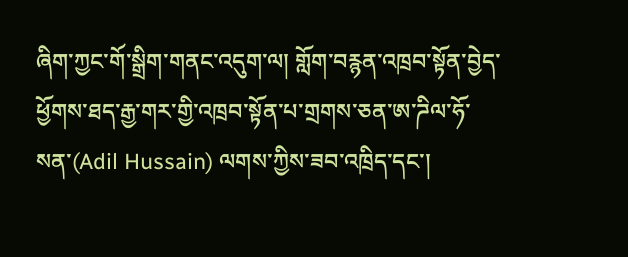ཞིག་ཀྱང་གོ་སྒྲིག་གནང་འདུག་ལ། གློག་བརྙན་འཁྲབ་སྟོན་བྱེད་ཕྱོགས་ཐད་རྒྱ་གར་གྱི་འཁྲབ་སྟོན་པ་གྲགས་ཅན་ཨ་ཌིལ་ཧོ་སན་(Adil Hussain) ལགས་ཀྱིས་ཟབ་འཁྲིད་དང་།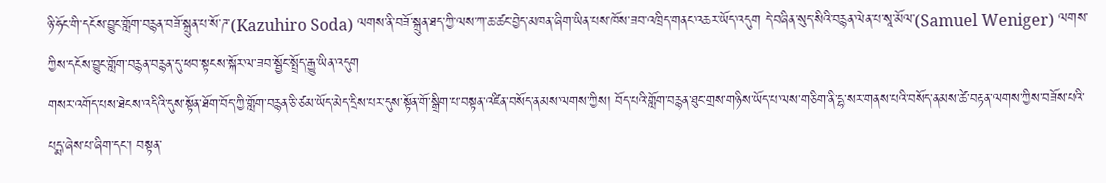ཉི་ཧོང་གི་དངོས་བྱུང་གློག་བརྙན་བཟོ་སྐྲུན་པ་སོ་ཌ་(Kazuhiro Soda) ལགས་ནི་བཟོ་སྐྲུན་ཐད་ཀྱི་ལས་ཀ་ཆ་ཚང་བྱེད་མཁན་ཞིག་ཡིན་པས་ཁོས་ཟབ་འཁྲིད་གནང་འཆར་ཡོད་འདུག དེ་བཞིན་སུད་སིའི་བརྙན་ལེན་པ་སཱ་མོལ་(Samuel Weniger) ལགས་ཀྱིས་དངོས་བྱུང་གློག་བརྙན་བརྙན་དུ་ཕབ་སྟངས་སྐོར་ལ་ཟབ་སྦྱོང་སྤྲོད་རྒྱུ་ཡིན་འདུག
གསར་འགོད་པས་ཐེངས་འདིའི་དུས་སྟོན་ཐོག་བོད་ཀྱི་གློག་བརྙན་ཅི་ཙམ་ཡོད་མེད་དྲིས་པར་དུས་སྟོན་གོ་སྒྲིག་པ་བསྟན་འཛིན་བསོད་ནམས་ལགས་ཀྱིས། བོད་པའི་གློག་བརྙན་ཐུང་གྲས་གཉིས་ཡོད་པ་ལས་གཅིག་ནི་དྷ་སར་གནས་པའི་བསོད་ནམས་ཚེ་བརྟན་ལགས་ཀྱིས་བཟོས་པའི་པདྨ་ཞེས་པ་ཞིག་དང་། བསྟན་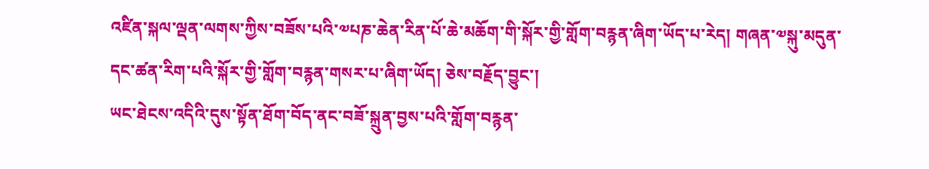འཛིན་སྐལ་ལྡན་ལགས་ཀྱིས་བཟོས་པའི་༧པཎ་ཆེན་རིན་པོ་ཆེ་མཆོག་གི་སྐོར་གྱི་གློག་བརྙན་ཞིག་ཡོད་པ་རེད། གཞན་༧སྐུ་མདུན་དང་ཚན་རིག་པའི་སྐོར་གྱི་གློག་བརྙན་གསར་པ་ཞིག་ཡོད། ཅེས་བརྗོད་བྱུང་།
ཡང་ཐེངས་འདིའི་དུས་སྟོན་ཐོག་བོད་ནང་བཟོ་སྐྲུན་བྱས་པའི་གློག་བརྙན་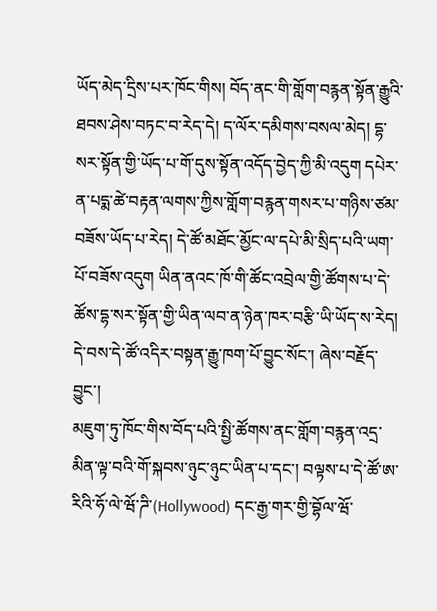ཡོད་མེད་དྲིས་པར་ཁོང་གིས། བོད་ནང་གི་གློག་བརྙན་སྟོན་རྒྱུའི་ཐབས་ཤེས་བཏང་བ་རེད་དེ། ད་ལོར་དམིགས་བསལ་མེད། དྷ་སར་སྟོན་གྱི་ཡོད་པ་གོ་དུས་སྟོན་འདོད་བྱེད་ཀྱི་མི་འདུག དཔེར་ན་པདྨ་ཚེ་བརྟན་ལགས་ཀྱིས་གློག་བརྙན་གསར་པ་གཉིས་ཙམ་བཟོས་ཡོད་པ་རེད། དེ་ཚོ་མཐོང་མྱོང་ལ་དཔེ་མི་སྲིད་པའི་ཡག་པོ་བཟོས་འདུག ཡིན་ནའང་ཁོ་གི་ཚོང་འབྲེལ་གྱི་ཚོགས་པ་དེ་ཚོས་དྷ་སར་སྟོན་གྱི་ཡིན་ལབ་ན་ཉེན་ཁར་བརྩི་ཡི་ཡོད་ས་རེད། དེ་བས་དེ་ཚོ་འདིར་བསྟན་རྒྱུ་ཁག་པོ་བྱུང་སོང་། ཞེས་བརྗོད་བྱུང་།
མཇུག་ཏུ་ཁོང་གིས་བོད་པའི་སྤྱི་ཚོགས་ནང་གློག་བརྙན་འདྲ་མིན་ལྟ་བའི་གོ་སྐབས་ཉུང་ཉུང་ཡིན་པ་དང་། བལྟས་པ་དེ་ཚོ་ཨ་རིའི་ཧོ་ལེ་ཝོ་ཌི་(Hollywood) དང་རྒྱ་གར་གྱི་བྷོལ་ཝོ་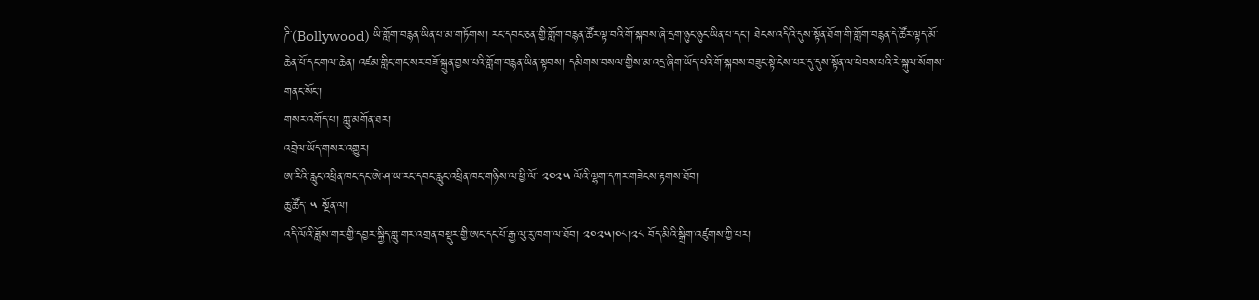ཌི་(Bollywood) ཡི་གློག་བརྙན་ཡིན་པ་མ་གཏོགས། རང་དབང་ཅན་གྱི་གློག་བརྙན་ཚོར་ལྟ་བའི་གོ་སྐབས་ཞེ་དྲག་ཉུང་ཉུང་ཡིན་པ་དང་། ཐེངས་འདིའི་དུས་སྟོན་ཐོག་གི་གློག་བརྙན་དེ་ཚོར་ལྟད་མོ་ཆེན་པོ་དང་གལ་ཆེན། འཛམ་གླིང་གང་སར་བཟོ་སྐྲུན་བྱས་པའི་གློག་བརྙན་ཡིན་སྟབས། དམིགས་བསལ་གྱིས་མ་འདྲ་ཞིག་ཡོད་པའི་གོ་སྐབས་བཟུང་སྟེ་ངེས་པར་དུ་དུས་སྟོན་ལ་ཕེབས་པའི་རེ་སྐུལ་སོགས་གནང་སོང་།
གསར་འགོད་པ། ཀླུ་མགོན་ཐར།
འབྲེལ་ཡོད་གསར་འགྱུར།
ཨ་རིའི་རླུང་འཕྲིན་ཁང་དང་ཨེ་ཤ་ཡ་རང་དབང་རླུང་འཕྲིན་ཁང་གཉིས་ལ་ཕྱི་ལོ་ ༢༠༢༥ ལོའི་ལྷག་དཀར་གཟེངས་རྟགས་ཐོབ།
ཆུ་ཚོད་ ༥ སྔོན་ལ།
འདི་ལོའི་ཟློས་གར་གྱི་དབྱར་སྐྱིད་གླུ་གར་འགྲན་བསྡུར་གྱི་ཨང་དང་པོ་རྒྱ་ལུ་རུ་ཁག་ལ་ཐོབ། ༢༠༢༥།༠༨།༢༨ བོད་མིའི་སྒྲིག་འཛུགས་ཀྱི་པར།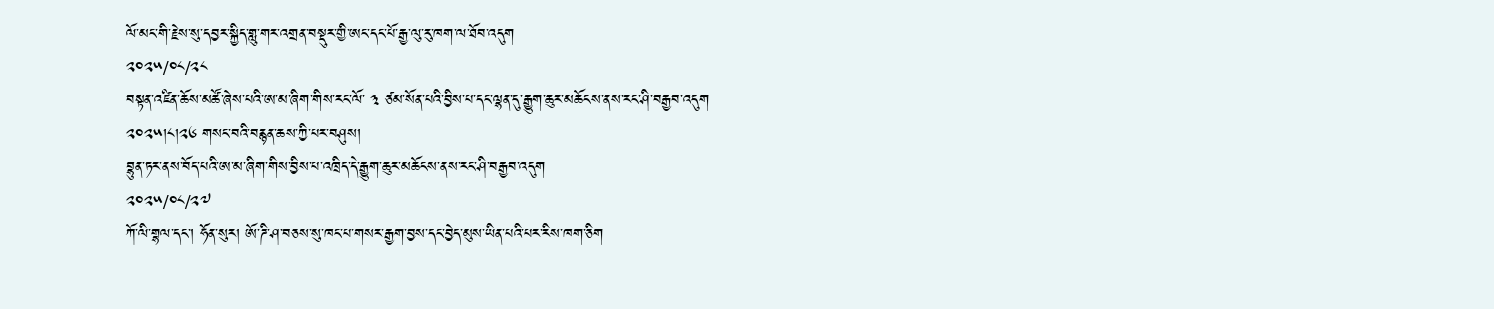ལོ་མང་གི་རྗེས་སུ་དབྱར་སྐྱིད་གླུ་གར་འགྲན་བསྡུར་གྱི་ཨང་དང་པོ་རྒྱ་ལུ་རུ་ཁག་ལ་ཐོབ་འདུག
༢༠༢༥/༠༨/༢༨
བསྟན་འཛིན་ཆོས་མཚོ་ཞེས་པའི་ཨ་མ་ཞིག་གིས་རང་ལོ་ ༣ ཙམ་སོན་པའི་བྱིས་པ་དང་ལྷན་དུ་རྒྱུག་ཆུར་མཆོངས་ནས་རང་ཤི་བརྒྱབ་འདུག  ༢༠༢༥།༨།༢༦ གསང་བའི་བརྙན་ཆས་ཀྱི་པར་བཤུས།
བྷུན་ཏར་ནས་བོད་པའི་ཨ་མ་ཞིག་གིས་བྱིས་པ་འཁྲིད་དེ་རྒྱུག་ཆུར་མཆོངས་ནས་རང་ཤི་བརྒྱབ་འདུག
༢༠༢༥/༠༨/༢༧
ཀོ་ལི་གྷལ་དང་། ཧོན་སུར། ཨོ་ཌི་ཤ་བཅས་སུ་ཁང་པ་གསར་རྒྱག་བྱས་དང་བྱེད་མུས་ཡིན་པའི་པར་རིས་ཁག་ཅིག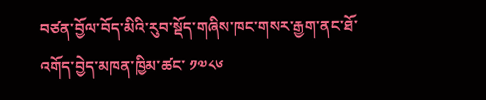བཙན་བྱོལ་བོད་མིའི་རུབ་སྡོད་གཞིས་ཁང་གསར་རྒྱག་ནང་ཐོ་འགོད་བྱེད་མཁན་ཁྱིམ་ཚང་ ༡༧༨༦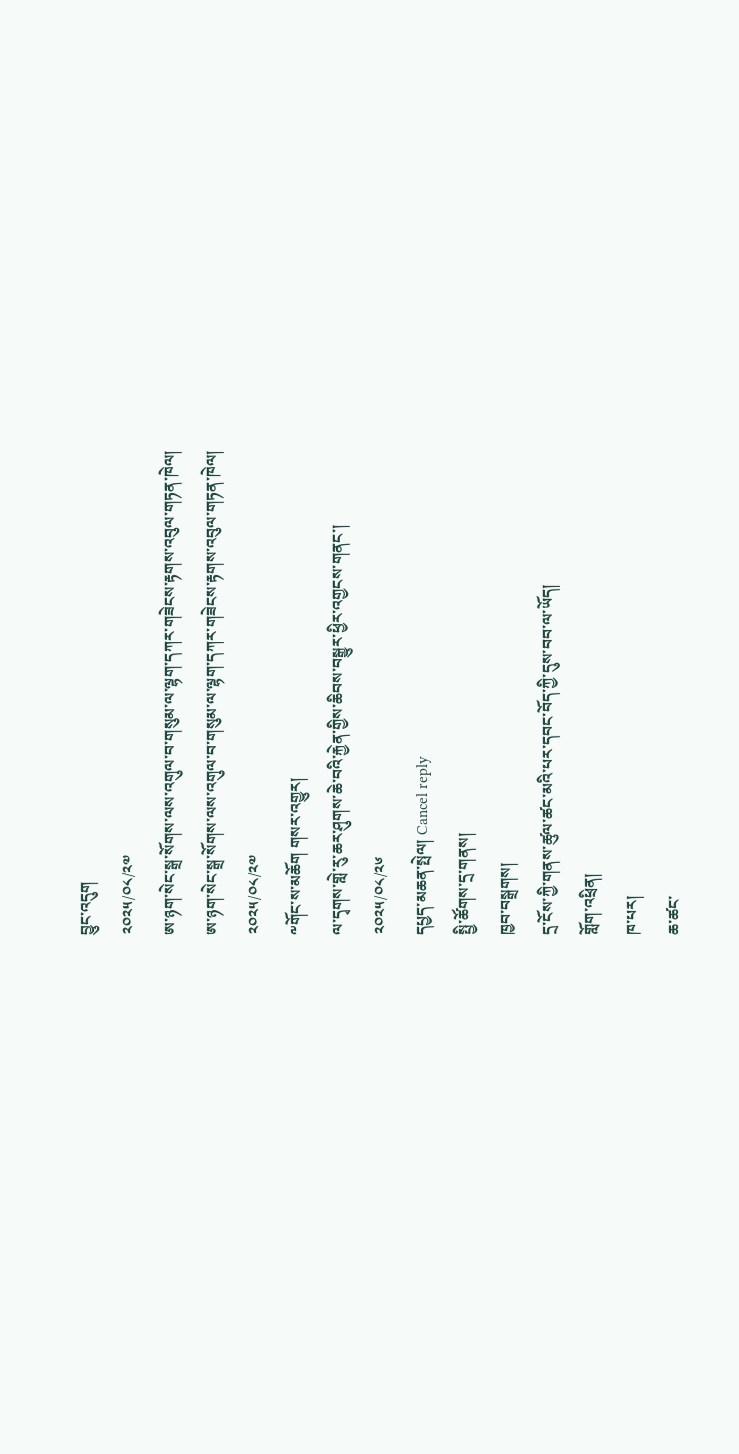བྱུང་འདུག
༢༠༢༥/༠༨/༢༧
ཨ་ཉག་སེང་སྒྲ་སོགས་ལས་འགུལ་བ་གསུམ་ལ་ལྷག་དཀར་གཟེངས་རྟགས་འབུལ་གཏན་ཁེལ།
ཨ་ཉག་སེང་སྒྲ་སོགས་ལས་འགུལ་བ་གསུམ་ལ་ལྷག་དཀར་གཟེངས་རྟགས་འབུལ་གཏན་ཁེལ།
༢༠༢༥/༠༨/༢༧
༸གོང་ས་མཆོག གསར་འགྱུར།
ལ་དྭགས་གླེ་རུ་ཆར་ཤུགས་ཆེ་བའི་རྐྱེན་གྱིས་ཆིབས་བསྒྱུར་ཕྱིར་འགྱངས་གནང་།
༢༠༢༥/༠༨/༢༦
དཔྱད་མཆན་སྤེལ། Cancel reply
སྤྱི་ཚོགས་དྲ་གནས།
ཁྱབ་བསྒྲགས།
དྲ་ངོས་ཀྱི་གནས་ཚུལ་ཚང་མའི་པར་དབང་བོད་ཀྱི་དུས་བབ་ལ་ཡོད།
གློག་འཕྲིན།
ཁ་པར།
ཆ་ཚང་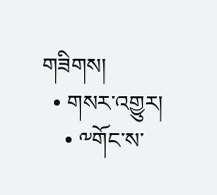གཟིགས།
  • གསར་འགྱུར།
    • ༸གོང་ས་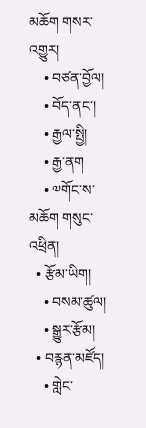མཆོག གསར་འགྱུར།
    • བཙན་བྱོལ།
    • བོད་ནང་།
    • རྒྱལ་སྤྱི།
    • རྒྱ་ནག
    • ༧གོང་ས་མཆོག གསུང་འཕྲིན།
  • རྩོམ་ཡིག།
    • བསམ་ཚུལ།
    • སྒྱུར་རྩོམ།
  • བརྙན་མཛོད།
    • གླེང་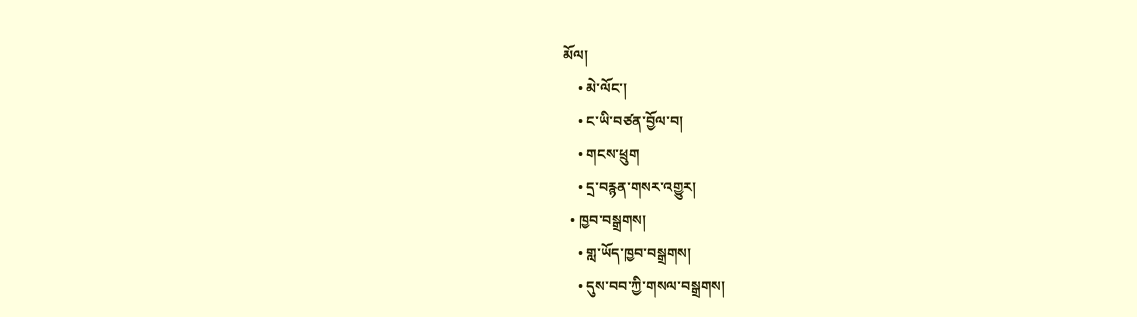མོལ།
    • མེ་ལོང་།
    • ང་ཡི་བཙན་བྱོལ་བ།
    • གངས་ཕྲུག
    • དྲ་བརྙན་གསར་འགྱུར།
  • ཁྱབ་བསྒྲགས།
    • གླ་ཡོད་ཁྱབ་བསྒྲགས།
    • དུས་བབ་ཀྱི་གསལ་བསྒྲགས།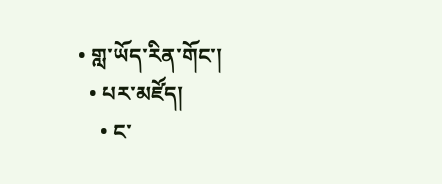• གླ་ཡོད་རིན་གོང་།
  • པར་མཛོད།
    • ང་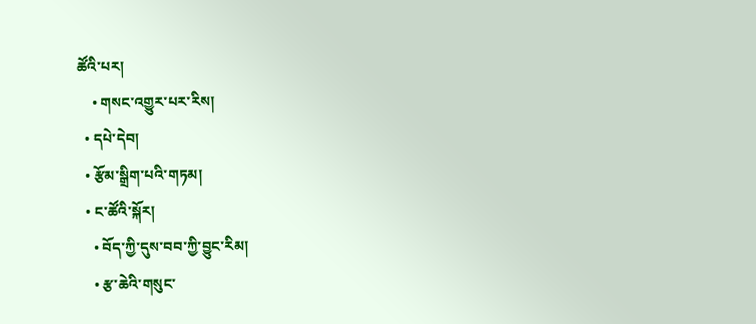ཚོའི་པར།
    • གསང་འགྱུར་པར་རིས།
  • དཔེ་དེབ།
  • རྩོམ་སྒྲིག་པའི་གཏམ།
  • ང་ཚོའི་སྐོར།
    • བོད་ཀྱི་དུས་བབ་ཀྱི་བྱུང་རིམ།
    • རྩ་ཆེའི་གསུང་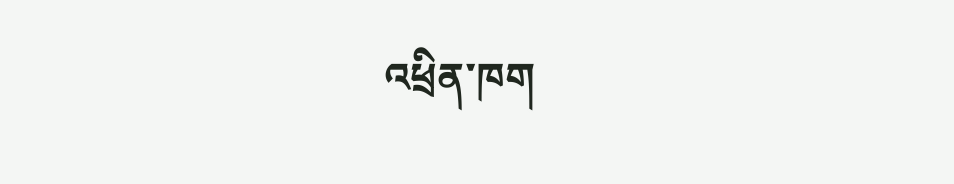འཕྲིན་ཁག